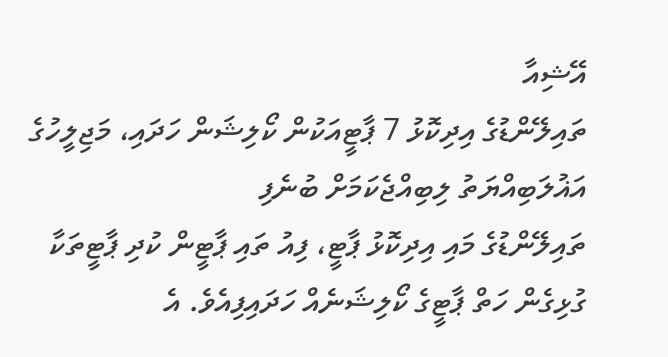އޭޝިއާ
ތައިލޭންޑުގެ އިދިކޮޅު 7 ޕާޓީއަކުން ކޯލިޝަން ހަދައި، މަޖިލީހުގެ އަޣުލަބިއްޔަތު ލިބިއްޖެކަމަށް ބުނެފި
ތައިލޭންޑުގެ މައި އިދިކޮޅު ޕާޓީ، ފިއު ތައި ޕާޓީން ކުދި ޕާޓީތަކާ ގުޅިގެން ހަތް ޕާޓީގެ ކޯލިޝަނެއް ހަދައިފިއެވެ. އެ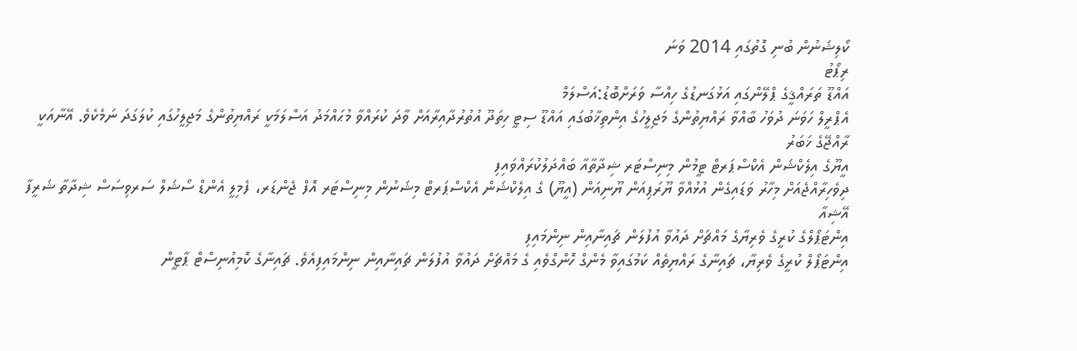ކޯލިޝަނުން ބުނި ގޮތުގައި 2014 ވަނަ
ރިޕޯޓު
އައްޑޫ ތަރައްޤީގެ ޕްލޭންގައި އަޅުގަނޑުގެ ހިއްސާ ވަރަށްބޮޑު:އަސްލަމް
އެޕްރީލް ހަވަނަ ދުވަހު ބާއްވާ ރައްޔިތުންގެ މަޖިލީހުގެ އިންތިޚާބުގައި އައްޑޫ ސިޓީ ހިތަދޫ އުތުރުދާއިރާއަށް ވާދަ ކުރައްވާ މުޙައްމަދު އަސްލަމަކީ ރައްޔިތުންގެ މަޖިލީހުގައި ކުލަގަދަ ނަމެކެވެ. އޭނާއަކީ
ރާއްޖޭގެ ޚަބަރު
އީޔޫގެ އިލެކްޝަން އެކްސްޕަރޓް ޓީމުން މިނިސްޓަރ ޝިދާތާއާ ބައްދަލުކުރައްވައިފި
ދިވެހިރާއްޖެއަށް މިހާރު ވަޑައިގެން އުޅުއްވާ ޔޫރަޕިއަން ޔޫނިއަން (އީޔޫ) ގެ އިލެކްޝަން އެކްސްޕަރޓް މިޝަނުން މިނިސްޓަރ އޮފް ޖެންޑަރ، ފެމިލީ އެންޑް ސޯޝަލް ސަރވިސަސް ޝިދާތާ ޝަރީފާ
އޭޝިއާ
އިންޓަޕޯލްގެ ކުރީގެ ވެރިޔާގެ މައްޗަށް ދައުވާ އުފުލަން ޗައިނާއިން ނިންމައިފި
އިންޓަޕޯލް ކުރީގެ ވެރިޔާ، ޗައިނާގެ ރައްޔިތެއް ކަމުގައިވާ މެންގް ހޮންގްވެއި ގެ މައްޗަށް ދައުވާ އުފުލަން ޗައިނާއިން ނިންމައިފިއެވެ. ޗައިނާގެ ކޮމިއުނިސްޓް ޕާޓީން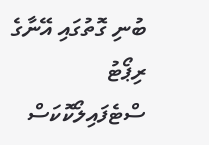ބުނި ގޮތުގައި އޭނާގެ
ރިޕޯޓު
ސްޓެފައިލޯކޮކަސް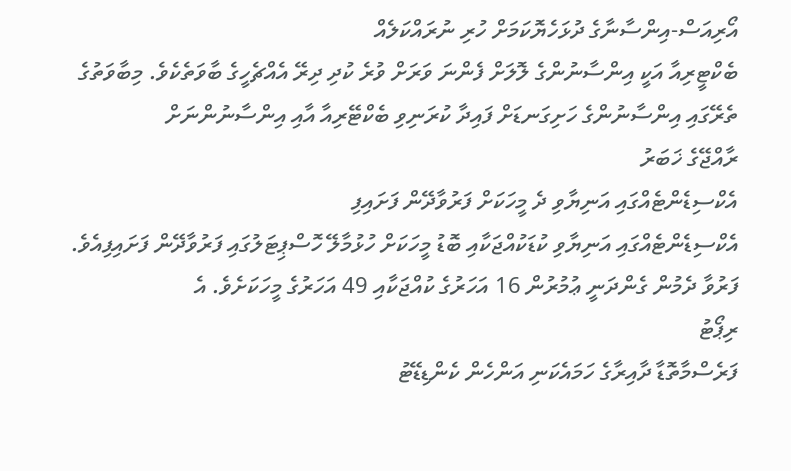އޯރިއަސް-އިންސާނާގެ ދުޅަހެޔޮކަމަށް ހުރި ނުރައްކަލެއް
ބެކްޓީރިއާ އަކީ އިންސާނުންގެ ލޮލަށް ފެންނަ ވަރަށް ވުރެ ކުދި ދިރޭ އެއްޗެހީގެ ބާވަތެކެވެ. މިބާވަތުގެ ތެރޭގައި އިންސާނުންގެ ހަށިގަނޑަށް ފައިދާ ކުރަނިވި ބެކްޓޭރިއާ އާއި އިންސާނުންނަށް
ރާއްޖޭގެ ޚަބަރު
އެކްސިޑެންޓެއްގައި އަނިޔާވި ދެ މީހަކަށް ފަރުވާދޭން ފަށައިފި
އެކްސިޑެންޓެއްގައި އަނިޔާވި ކުޑަކުއްޖަކާއި ބޮޑު މީހަކަށް ހުޅުމާލޭ ހޮސްޕިޓަލުގައި ފަރުވާދޭން ފަށައިފިއެވެ. ފަރުވާ ދެމުން ގެންދަނީ ޢުމުރުން 16 އަހަރުގެ ކުއްޖަކާއި 49 އަހަރުގެ މީހަކަށެވެ. އެ
ރިޕޯޓު
ފަރެސްމާތޮޑާ ދާއިރާގެ ހަމައެކަނި އަންހެން ކެންޑިޑޭޓު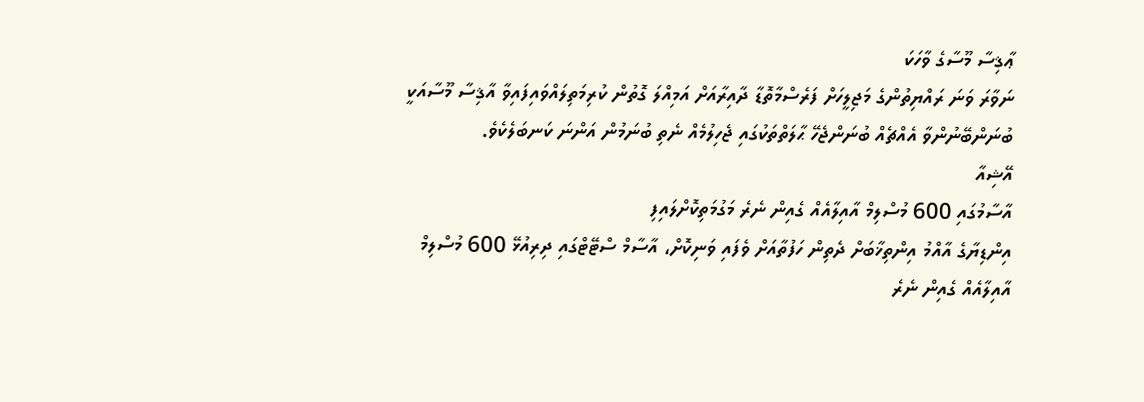ޢާޤިސާ މޫސާގެ ވާހަކަ
ނަވާރަ ވަނަ ރައްޔިތުންގެ މަޖިލީހަށް ފަރެސްމާތޮޑާ ދާއިރާއަށް އަމިއްލަ ގޮތުން ކުރިމަތިލައްވައިފައިވާ އާޤިސާ މޫސާއަކީ ބުނަންބޭނުންވާ އެއްޗެއް ބުނަންޖެހޭ ޙާލަތްތަކުގައި ޖެހިލުމެއް ނެތި ބުނަމުން އަންނަ ކަނބަލެކެވެ.
އޭޝިއާ
އާސާމުގައި 600 މުސްލިމް އާއިލާއެއް ގެއިން ނެރެ މަގުމަތިކޮށްލައިފި
އިންޑިޔާގެ އާއްމު އިންތިޚާބަށް ދެތިން ހަފުތާއަށް ވެފައި ވަނިކޮށް، އާސާމް ސްޓޭޓްގައި ދިރިއުޅޭ 600 މުސްލިމް އާއިލާއެއް ގެއިން ނެރެ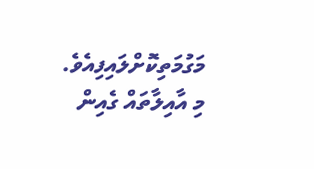މަގުމަތިކޮށްލައިފިއެވެ. މި އާއިލާތައް ގެއިން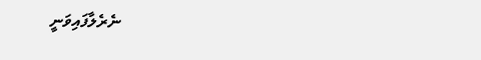ނެރެލާފައިވަނީ